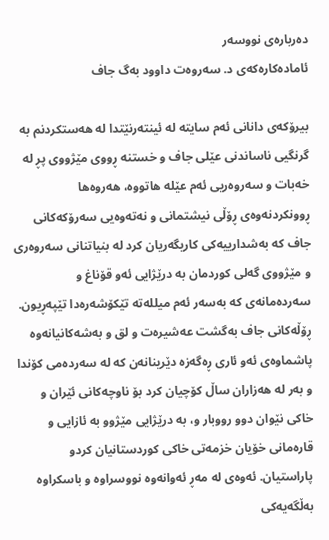دەربارەی نووسەر
ئامادەکارەکەی د. سەروەت داوود بەگ جاف

بیرۆکەی دانانی ئەم سایتە لە ئینتەرنێتدا لە هەستکردنم بە گرنگیی ناساندنی عێلی جاف و خستنە ڕووی مێژووی پڕ لە خەبات و سەروەریی ئەم عێلە هاتووە، هەروەها ڕوونکردنەوەی ڕۆڵی نیشتمانی و نەتەوەیی سەرۆکەکانی جاف کە بەشدارییەکی کاریگەریان کرد لە بنیاتنانی سەروەری و مێژووی گەلی کوردمان بە درێژایی ئەو قۆناغ و سەردەمانەی کە بەسەر ئەم میللەتە تێکۆشەرەدا تێپەڕیون. ڕۆڵەکانی جاف بەگشت عەشیرەت و لق و بەشەکانیانەوە پاشماوەی ئەو ئاری ڕەگەزە دێرینانەن کە لە سەردەمی کۆندا و بەر لە هەزاران ساڵ کۆچیان کرد بۆ ناوچەکانی ئێران و خاکی نێوان دوو رووبار و، بە درێژایی مێژوو بە ئازایی و قارەمانی خۆیان خزمەتی خاکی کوردستانیان کردو پاراستیان. ئەوەی لە مەڕ ئەوانەوە نووسراوە و باسکراوە بەڵگەیەکی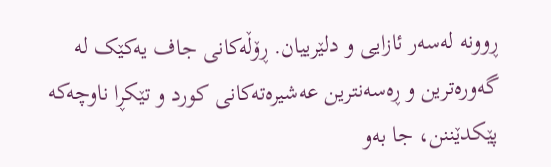ڕوونە لەسەر ئازایی و دلێرییان. ڕۆڵەکانی جاف یەکێک لە گەورەترین و ڕەسەنترین عەشیرەتەکانی کورد و تێکڕا ناوچەکە پێکدێننن، جا بەو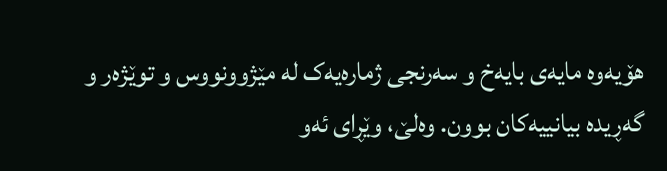هۆیەوە مایەی بایەخ و سەرنجی ژمارەیەک لە مێژوونووس و توێژەر و گەڕیدە بیانییەکان بوون. وەلێ، وێڕای ئەو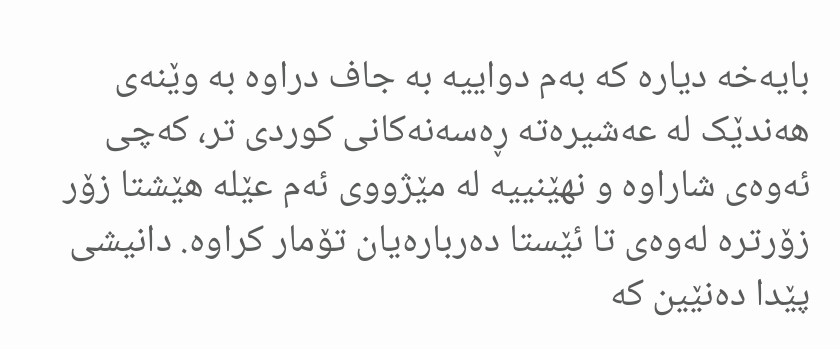بایەخە دیارە کە بەم دواییە بە جاف دراوە بە وێنەی هەندێک لە عەشیرەتە ڕەسەنەکانی کوردی تر، کەچی ئەوەی شاراوە و نهێنییە لە مێژووی ئەم عێلە هێشتا زۆر زۆرترە لەوەی تا ئێستا دەربارەیان تۆمار کراوە. دانیشی پێدا دەنێین کە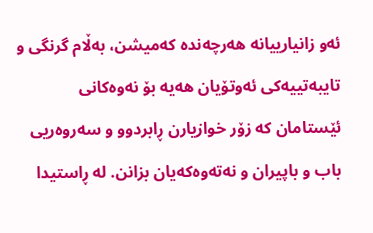ئەو زانیارییانە هەرچەندە کەمیشن، بەڵام گرنگی و تایبەتییەکی ئەوتۆیان هەیە بۆ نەوەکانی ئێستامان کە زۆر خوازیارن ڕابردوو و سەروەریی باب و باپیران و نەتەوەکەیان بزانن. لە ڕاستیدا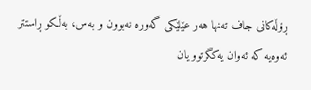ڕۆڵەکانی جاف تەنها هەر عێلێکی گەورە نەبوون و بەس، بەڵکو ڕاستتر ئەوەیە کە ئەوان یەکگرتوو یان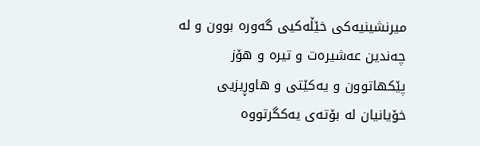میرنشینیەکی خێڵەکیی گەورە بوون و لە چەندین عەشیرەت و تیرە و هۆز پێکهاتوون و یەکێتی و هاوڕیزیی خۆیانیان لە بۆتەی یەکگرتووە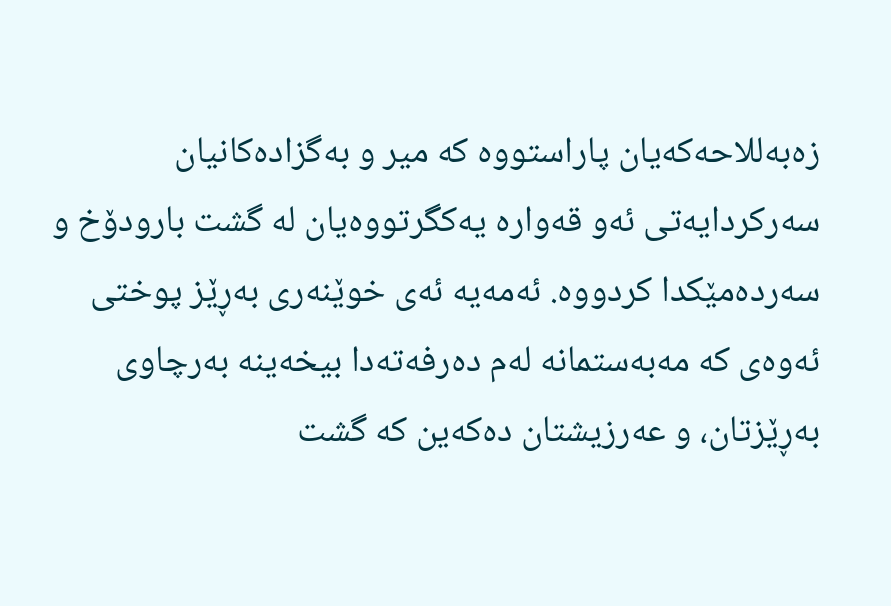زەبەللاحەکەیان پاراستووە کە میر و بەگزادەکانیان سەرکردایەتی ئەو قەوارە یەکگرتووەیان لە گشت بارودۆخ و سەردەمێکدا کردووە. ئەمەیە ئەی خوێنەری بەڕێز پوختی ئەوەی کە مەبەستمانە لەم دەرفەتەدا بیخەینە بەرچاوی بەڕێزتان، و عەرزیشتان دەکەین کە گشت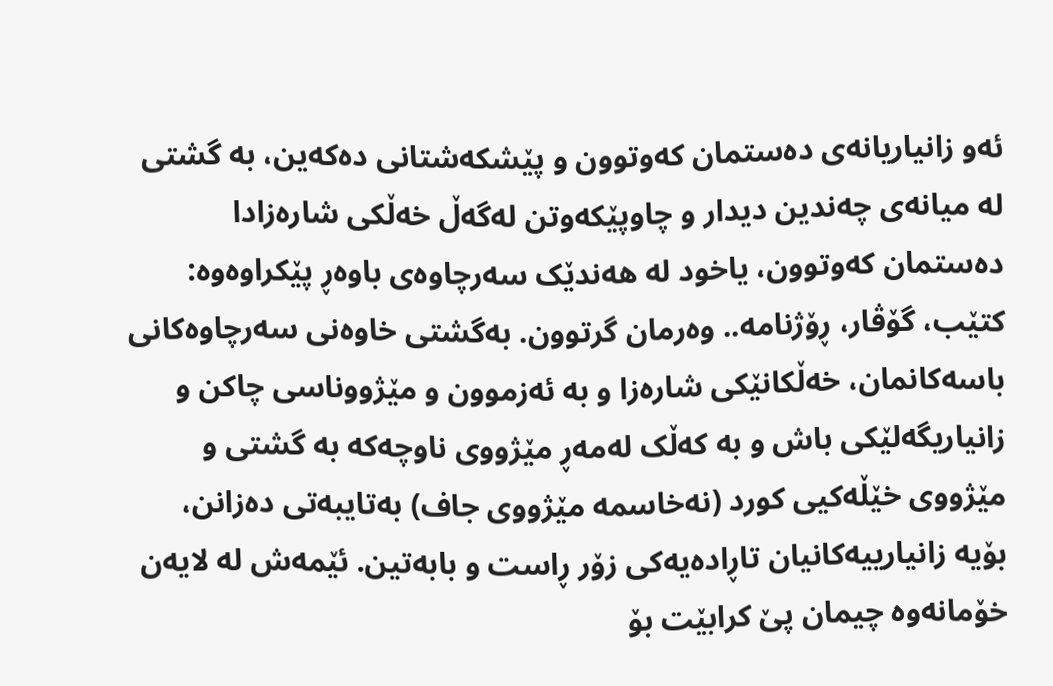ئەو زانیاریانەی دەستمان کەوتوون و پێشکەشتانی دەکەین، بە گشتی لە میانەی چەندین دیدار و چاوپێکەوتن لەگەڵ خەڵکی شارەزادا دەستمان کەوتوون، یاخود لە هەندێک سەرچاوەی باوەڕ پێکراوەوە: کتێب، گۆڤار، ڕۆژنامە.. وەرمان گرتوون. بەگشتی خاوەنی سەرچاوەکانی باسەکانمان، خەڵکانێکی شارەزا و بە ئەزموون و مێژووناسی چاکن و زانیاریگەلێکی باش و بە کەڵک لەمەڕ مێژووی ناوچەکە بە گشتی و مێژووی خێڵەکیی کورد (نەخاسمە مێژووی جاف) بەتایبەتی دەزانن، بۆیە زانیارییەکانیان تاڕادەیەکی زۆر ڕاست و بابەتین. ئێمەش لە لایەن خۆمانەوە چیمان پێ کرابێت بۆ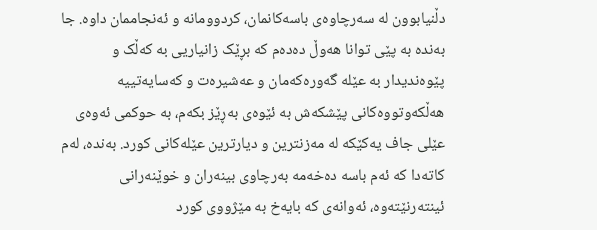دڵنیابوون لە سەرچاوەی باسەکانمان، کردوومانە و ئەنجاممان داوە. جا بەندە بە پێی توانا هەوڵ دەدەم کە بڕێک زانیاریی بە کەڵک و پێوەندیدار بە عێلە گەورەکەمان و عەشیرەت و کەسایەتییە هەڵکەوتووەکانی پێشکەش بە ئێوەی بەڕێز بکەم، بە حوکمی ئەوەی عێلی جاف یەکێکە لە مەزنترین و دیارترین عێلەکانی کورد. بەندە، لەم کاتەدا کە ئەم باسە دەخەمە بەرچاوی بینەران و خوێنەرانی ئینتەرنێتەوە، ئەوانەی کە بایەخ بە مێژووی کورد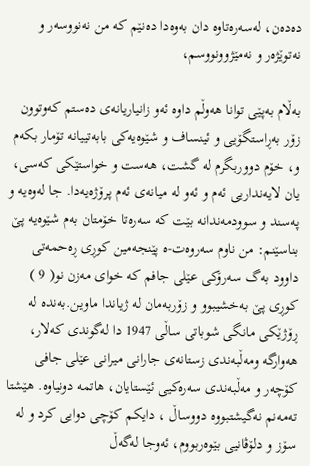دەدەن، لەسەرەتاوە دان بەوەدا دەنێم کە من نەنووسەر و نەتوێژەر و نەمێژوونووسم،

بەڵام بەپێی توانا هەوڵم داوە ئەو زانیاریانەی دەستم کەوتوون زۆر بەڕاستگۆیی و ئینساف و شێوەیەکی بابەتییانە تۆمار بکەم و، خۆم دووربگرم لە گشت، هەست و خواستێکی کەسی، یان لایەنداریی ئەم و ئەو لە میانەی ئەم پرۆژەیەدا. جا لەوەیە و پەسند و سوودمەندانە بێت کە سەرەتا خۆمتان بەم شێوەیە پێ بناسێنم: من ناوم سەروەت-ە پێنجەمین کوڕی ڕەحمەتی داوود بەگ سەرۆکی عێلی جافم کە خوای مەزن نو( 9 ) کوڕی پێ بەخشیبوو و زۆربەمان لە ژیاندا ماوین.بەندە لە ڕۆژێکی مانگی شوباتی ساڵی 1947 دا لەگوندی کەلار، هەوارگە ومەڵبەندی زستانەی جارانی میرانی عێلی جافی کۆچەر و مەڵبەندی سەرەکیی ئێستایان، هاتمە دونیاوە. هێشتا تەمەنم نەگیشتبووە دووساڵ ، دایکم کۆچی دوایی کرد و لە سۆز و دلۆڤانیی بێوەربووم، ئەوجا لەگەڵ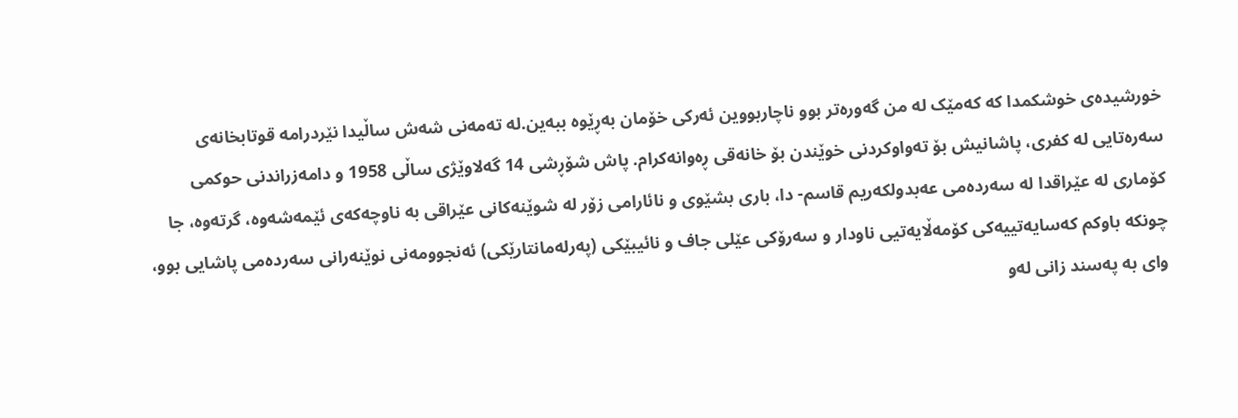خورشیدەی خوشکمدا کە کەمێک لە من گەورەتر بوو ناچاربووین ئەرکی خۆمان بەڕێوە ببەین.لە تەمەنی شەش ساڵیدا نێردرامە قوتابخانەی سەرەتایی لە کفری، پاشانیش بۆ تەواوکردنی خوێندن بۆ خانەقی ڕەوانەکرام. پاش شۆڕشی 14 گەلاوێژی ساڵی 1958 و دامەزراندنی حوکمی کۆماری لە عێراقدا لە سەردەمی عەبدولکەریم قاسم- دا، باری بشێوی و نائارامی زۆر لە شوێنەکانی عێراقی بە ناوچەکەی ئێمەشەوە، گرتەوە، جا چونکە باوکم کەسایەتییەکی کۆمەڵایەتیی ناودار و سەرۆکی عێلی جاف و نائیبێکی (پەرلەمانتارێکی) ئەنجوومەنی نوێنەرانی سەردەمی پاشایی بوو، وای بە پەسند زانی لەو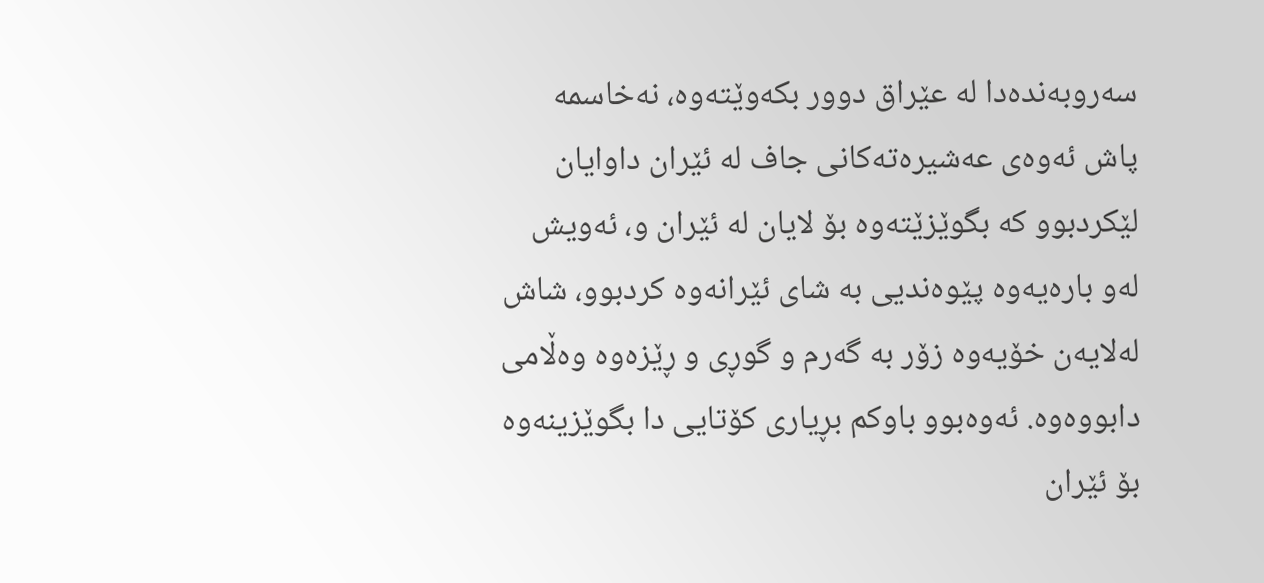سەروبەندەدا لە عێراق دوور بکەوێتەوە، نەخاسمە پاش ئەوەی عەشیرەتەکانی جاف لە ئێران داوایان لێکردبوو کە بگوێزێتەوە بۆ لایان لە ئێران و، ئەویش لەو بارەیەوە پێوەندیی بە شای ئێرانەوە کردبوو، شاش لەلایەن خۆیەوە زۆر بە گەرم و گوڕی و ڕێزەوە وەڵامی دابووەوە. ئەوەبوو باوکم بڕیاری کۆتایی دا بگوێزینەوە بۆ ئێران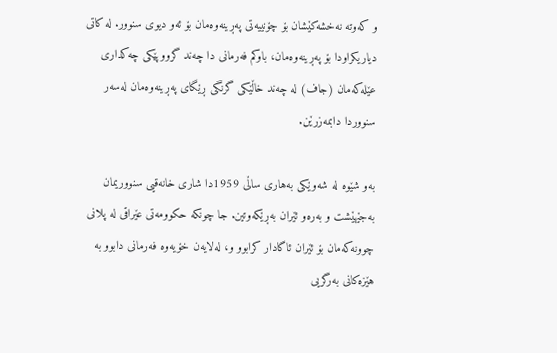و کەوتە نەخشەکێشان بۆ چۆنییەتی پەڕینەوەمان بۆ ئەو دیوی سنوور. لە کاتی دیاریکراودا بۆ پەڕینەوەمان، باوکم فەرمانی دا چەند گرووپێکی چەکداری عێلەکەمان (جاف) لە چەند خاڵێکی گرنگی ڕێگای پەڕینەوەمان لەسەر سنووردا دابمەزرێن.

بەو شێوە لە شەوێکی بەهاری ساڵی 1959دا شاری خانەقیی سنووریمان بەجێهێشت و بەرەو ئێران بەڕێکەوتین. جا چونکە حکوومەتی عێراقی لە پلانی چوونەکەمان بۆ ئێران ئاگادار کرابوو و، لەلایەن خۆیەوە فەرمانی دابوو بە هێزەکانی بەرگریی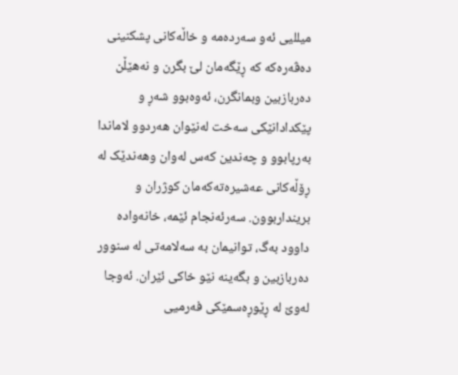میللیی ئەو سەردەمە و خاڵەکانی پشکنینی دەڤەرەکە کە ڕێگەمان لێ بگرن و نەهێڵن دەربازبین وبمانگرن، ئەوەبوو شەڕ و پێکدادانێکی سەخت لەنێوان هەردوو لاماندا بەرپابوو و چەندین کەس لەوان وهەندێک لە ڕۆڵەکانی عەشیرەتەکەمان کوژران و برینداربوون. سەرئەنجام ئێمە، خانەوادە داوود بەگ، توانیمان بە سەلامەتی لە سنوور دەربازبین و بگەینە نێو خاکی ئێران. ئەوجا لەوێ لە ڕێوڕەسمێکی فەرمیی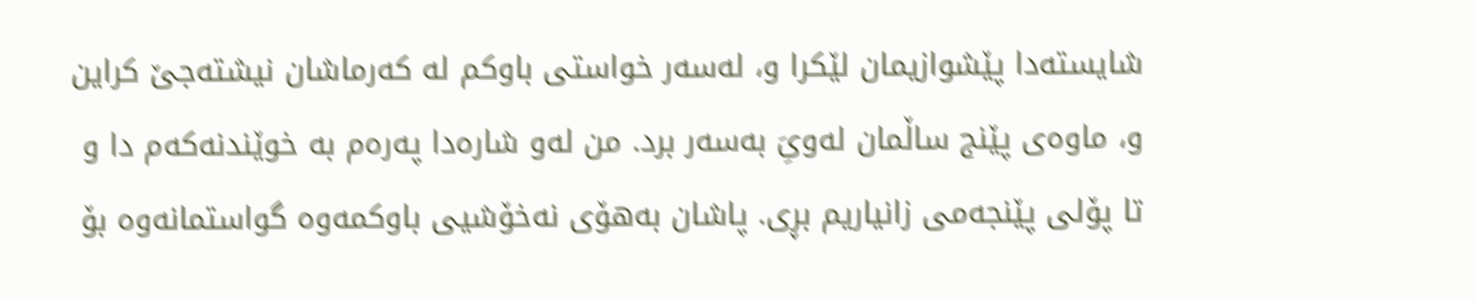شایستەدا پێشوازیمان لێکرا و، لەسەر خواستی باوکم لە کەرماشان نیشتەجێ کراین و، ماوەی پێنج ساڵمان لەویَِ بەسەر برد. من لەو شارەدا پەرەم بە خوێندنەکەم دا و تا پۆلی پێنجەمی زانیاریم بڕی. پاشان بەهۆی نەخۆشیی باوکمەوە گواستمانەوە بۆ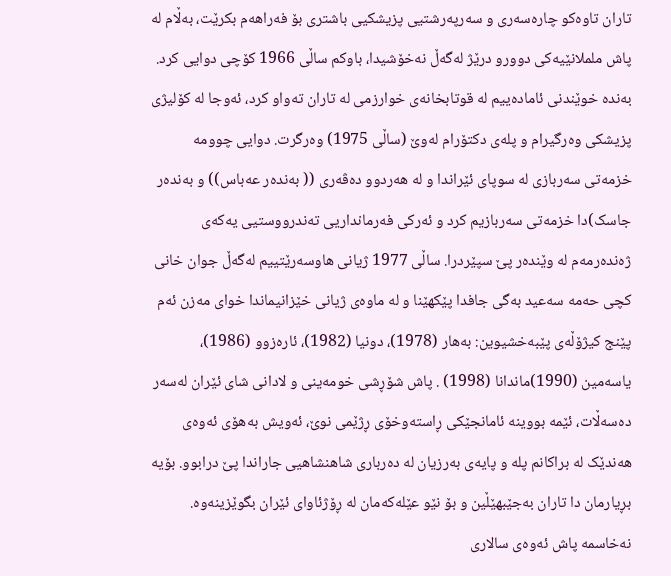تاران تاوەکو چارەسەری و سەرپەرشتیی پزیشکیی باشتری بۆ فەراهەم بکرێت، بەڵام لە پاش ململانێیەکی دوورو درێژ لەگەڵ نەخۆشیدا، باوکم ساڵی 1966 کۆچی دوایی کرد. بەندە خوێندنی ئامادەییم لە قوتابخانەی خوارزمی لە تاران تەواو کرد، ئەوجا لە کۆلیژی پزیشکی وەرگیرام و پلەی دکتۆرام لەوێ (ساڵی 1975) وەرگرت. دوایی چوومە خزمەتی سەربازی لە سوپای ئێراندا و لە هەردوو دەڤەری (( بەندەر عەباس)) و بەندەر جاسک)دا خزمەتی سەربازیم کرد و ئەرکی فەرمانداریی تەندرووستیی یەکەی ژەندەرمەم لە وێندەر پێ سپێردرا. ساڵی 1977 ژیانی هاوسەرێتییم لەگەڵ جوان خانی کچی حەمە سەعید بەگی جافدا پێکهێنا و لە ماوەی ژیانی خێزانیماندا خوای مەزن ئەم پێنج کیژۆڵەی پێبەخشیوین: بەهار (1978)، دونیا (1982)، ئارەزوو (1986)، یاسەمین (1990)ماندانا (1998) . پاش شۆڕشی خومەینی و لادانی شای ئێران لەسەر دەسەڵات، ئێمە بووینە ئامانجێکی ڕاستەوخۆی ڕژێمی نوێ، ئەویش بەهۆی ئەوەی هەندێک لە براکانم پلە و پایەی بەرزیان لە دەرباری شاهنشاهیی جاراندا پێ درابوو. بۆیە بڕیارمان دا تاران بەجێبهێڵین و بۆ نێو عێلەکەمان لە ڕۆژئاوای ئێران بگوێزینەوە. نەخاسمە پاش ئەوەی سالاری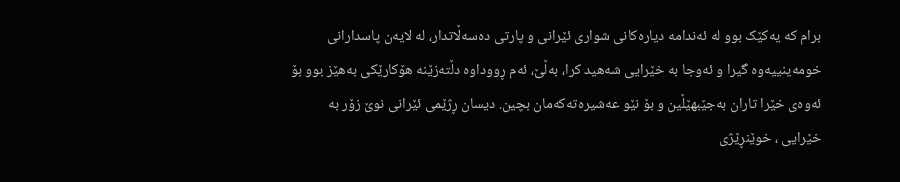برام کە یەکێک بوو لە ئەندامە دیارەکانی شواری ئێرانی و پارتی دەسەڵاتدار، لە لایەن پاسدارانی خومەینییەوە گیرا و ئەوجا بە خێرایی شەهید کرا، بەڵێ، ئەم ڕووداوە دڵتەزێنە هۆکارێکی بەهێز بوو بۆ ئەوەی خێرا تاران بەجێبهێڵین و بۆ نێو عەشیرەتەکەمان بچین. دیسان ڕژێمی ئێرانی نوێ زۆر بە خێرایی ، خوێنڕێژی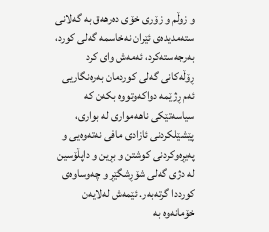و زوڵم و زۆری خۆی دەرهەق بە گەلانی ستەمدیدەی ئێران نەخاسمە گەلی کورد، بەرجەستەکرد، ئەمەش وای کرد ڕۆڵەکانی گەلی کوردمان بەرەنگاریی ئەم ڕژێمە دواکەوتووە بکەن کە سیاسەتێکی ناهەمواری لە بواری، پێشێلکردنی ئازادی مافی نەتەوەیی و پەیڕەوکردنی کوشتن و بڕین و داپڵۆسین لە دژی گەلی شۆڕشگێڕ و چەوساوەی کورددا گرتەبەر. ئێمەش لەلایەن خۆمانەوە بە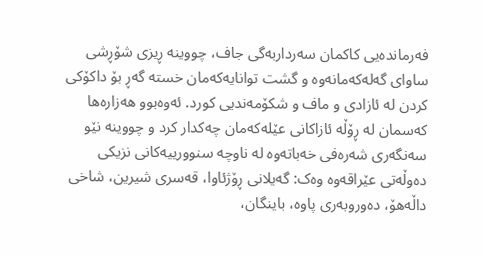فەرماندەیی کاکمان سەرداربەگی جاف، چووینە ڕیزی شۆڕشی ساوای گەلەکەمانەوە و گشت توانایەکەمان خستە گەڕ بۆ داکۆکی کردن لە ئازادی و ماف و شکۆمەندیی کورد. ئەوەبوو هەزارەها کەسمان لە ڕۆڵە ئازاکانی عێلەکەمان چەکدار کرد و چووینە نێو سەنگەری شەرەفی خەباتەوە لە ناوچە سنوورییەکانی نزیکی دەوڵەتی عێراقەوە وەک: گەیلانی ڕۆژئاوا، قەسری شیرین، شاخی داڵەهۆ، دەوروبەری پاوە، باینگان،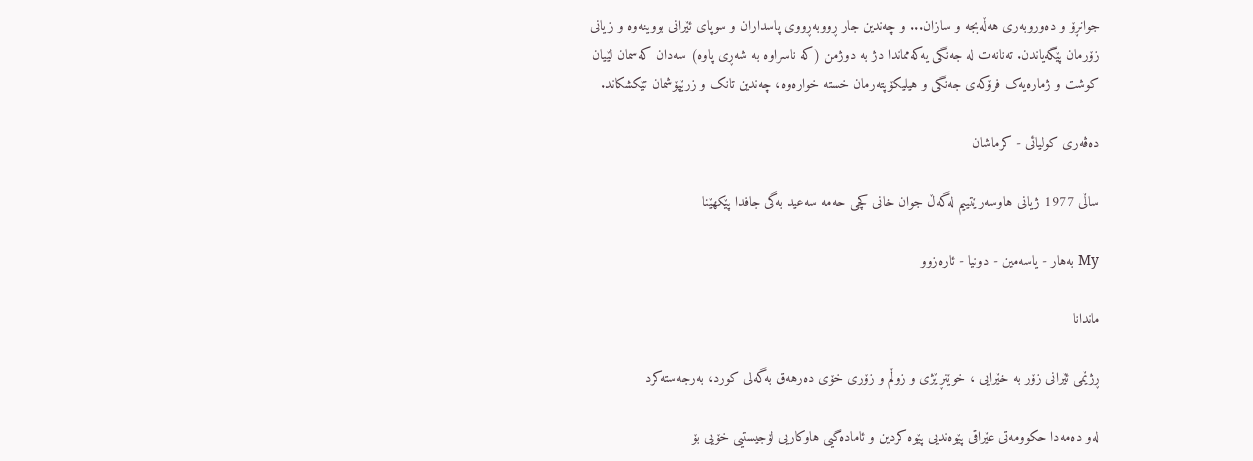جوانڕۆ و دەوروبەری هەڵەبجە و سازان... و چەندین جار ڕووبەڕووی پاسداران و سوپای ئێرانی بووینەوە و زیانی زۆرمان پێگەیاندن. تەنانەت لە جەنگی یەکەمماندا دژ بە دوژمن (کە ناسراوە بە شەڕی پاوە) سەدان کەسمان لێیان کوشت و ژمارەیەک فرۆکەی جەنگی و هیلیکۆپتەرمان خستە خوارەوە، چەندین تانک و زرێپۆشمان تێکشکاند.

دەڤەری کولیائی - کرماشان

ساڵی 1977 ژیانی هاوسەرێتییم لەگەڵ جوان خانی کچی حەمە سەعید بەگی جافدا پێکهێنا

My بەهار - یاسەمین - دونیا - ئارەزوو

ماندانا

ڕژێمی ئێرانی زۆر بە خێرایی ، خوێنڕێژی و زوڵم و زۆری خۆی دەرهەق بەگەلی کورد، بەرجەستەکرد

لەو دەمەدا حکوومەتی عێراقی پێوەندیی پێوە کردین و ئامادەگیی هاوکاریی لۆجیستیی خۆیی بۆ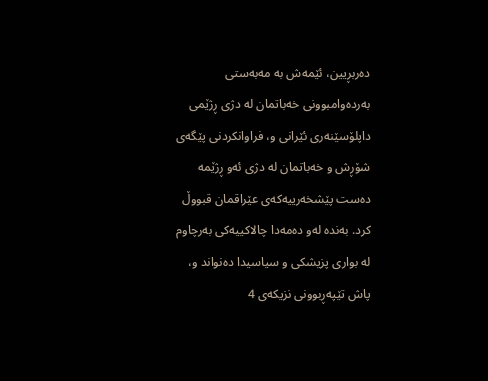دەربڕیین، ئێمەش بە مەبەستی بەردەوامبوونی خەباتمان لە دژی ڕژێمی داپلۆسێنەری ئێرانی و، فراوانکردنی پێگەی شۆڕش و خەباتمان لە دژی ئەو ڕژێمە دەست پێشخەرییەکەی عێراقمان قبووڵ کرد. بەندە لەو دەمەدا چالاکییەکی بەرچاوم لە بواری پزیشکی و سیاسیدا دەنواند و، پاش تێپەڕبوونی نزیکەی 4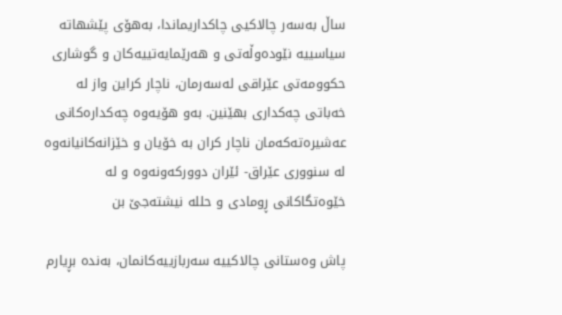ساڵ بەسەر چالاکیی چاکداریماندا، بەهۆی پێشهاتە سیاسییە نێودەوڵەتی و هەرێمایەتییەکان و گوشاری حکوومەتی عێراقی لەسەرمان، ناچار کراین واز لە خەباتی چەکداری بهێنین. بەو هۆیەوە چەکدارەکانی عەشیرەتەکەمان ناچار کران بە خۆیان و خێزانەکانیانەوە لە سنووری عێراق- ئێران دوورکەونەوە و لە خێوەتگاکانی ڕومادی و حللە نیشتەجێ بن

پاش وەستانی چالاکییە سەربازییەکانمان، بەندە بڕیارم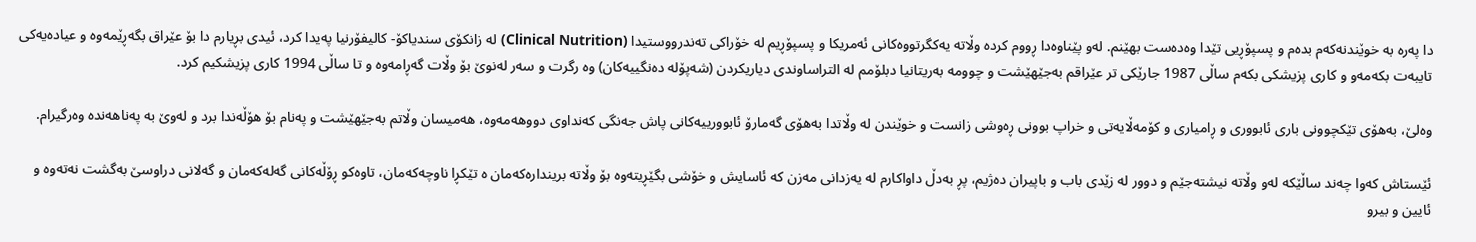دا پەرە بە خوێندنەکەم بدەم و پسپۆڕیی تێدا وەدەست بهێنم. لەو پێناوەدا ڕووم کردە وڵاتە یەکگرتووەکانی ئەمریکا و پسپۆڕیم لە خۆراکی تەندرووستیدا (Clinical Nutrition) لە زانکۆی سندیاکۆ- کالیفۆرنیا پەیدا کرد، ئیدی بڕیارم دا بۆ عێراق بگەڕێمەوە و عیادەیەکی تایبەت بکەمەو و کاری پزیشکی بکەم ساڵی 1987 جارێکی تر عێراقم بەجێهێشت و چوومە بەریتانیا دبلۆمم لە التراساوندی دیاریکردن (شەپۆلە دەنگییەکان) وە رگرت و سەر لەنوێ بۆ وڵات گەڕامەوە و تا ساڵی 1994 کاری پزیشکیم کرد.

وەلێ، بەهۆی تێکچوونی باری ئابووری و ڕامیاری و کۆمەڵایەتی و خراپ بوونی ڕەوشی زانست و خوێندن لە وڵاتدا بەهۆی گەمارۆ ئابوورییەکانى پاش جەنگی کەنداوی دووهەمەوە، هەمیسان وڵاتم بەجێهێشت و پەنام بۆ هۆڵەندا برد و لەوێ بە پەناهەندە وەرگیرام.

ئێستاش کەوا چەند ساڵێکە لەو وڵاتە نیشتەجێم و دوور لە زێدی باب و باپیران دەژیم، پڕ بەدڵ داواکارم لە یەزدانی مەزن کە ئاسایش و خۆشی بگێڕیتەوە بۆ وڵاتە بریندارەکەمان ە تێکڕا ناوچەکەمان، تاوەکو ڕۆڵەکانی گەلەکەمان و گەلانی دراوسێ بەگشت نەتەوە و ئایین و بیرو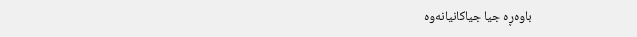باوەڕە جیا جیاکانیانەوە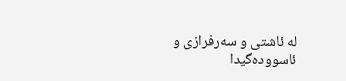لە ئاشتی و سەرفرازی و ئاسوودەگیدا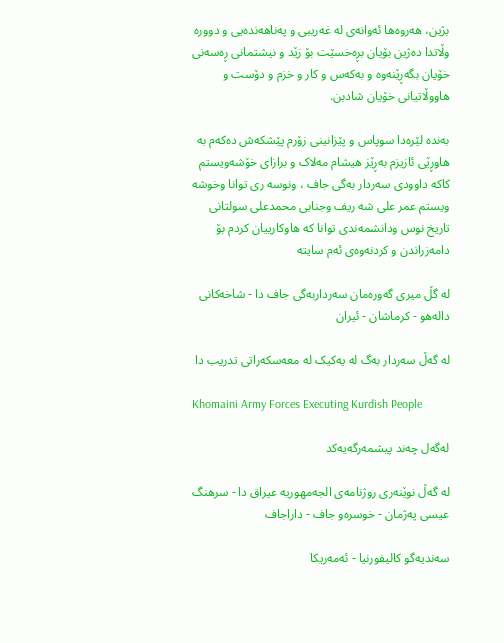بژین، هەروەها ئەوانەی لە غەریبی و پەناهەندەیی و دوورە وڵاتدا دەژین بۆیان بڕەخسێت بۆ زێد و نیشتمانی ڕەسەنی خۆیان بگەڕێنەوە و بەکەس و کار و خزم و دۆست و هاووڵاتیانی خۆیان شادبن.

بەندە لێرەدا سوپاس و پێزانینی زۆرم پێشکەش دەکەم بە هاوڕێی ئازیزم بەڕێز هیشام مەلاک و برازای خۆشەویستم کاکە داوودی سەردار بەگی جاف ، ونوسە ری توانا وخوشە ویستم عمر علی شە ریف وجنابی محمدعلی سولتانی تاریخ نوس ودانشمەندی توانا کە هاوکارییان کردم بۆ دامەزراندن و کردنەوەی ئەم سایتە

لە گڵ میری گەورەمان سەرداربەگی جاف دا - شاخەکانی دالەهو - کرماشان - ئیران

لە گەڵ سەردار بەگ لە یەکیک لە معەسکەراتی تدریب دا

Khomaini Army Forces Executing Kurdish People

لەگەل چەند پیشمەرگەیەکد

لە گەڵ نوێنەری روژنامەی الجەمهوریە عیراق دا - سرهنگ عیسى پەژمان - خوسرەو جاف - داراجاف

سەندیەگو کالیفورنیا - ئەمەریکا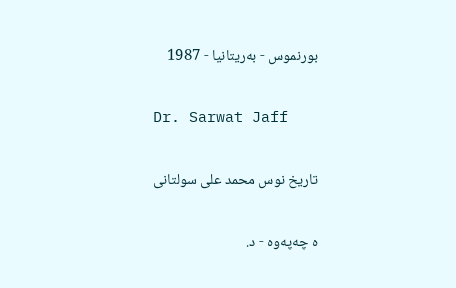بورنموس - بەریتانیا - 1987

Dr. Sarwat Jaff

تاریخ نوس محمد علی سولتانی

ە چەپەوە - د.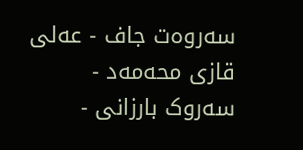سەروەت جاف - عەلی قازی محەمەد - سەروک بارزانی -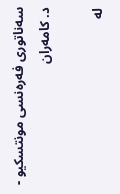سەناتوری فەرەنسی مونتسکیو - د. کامەران

لە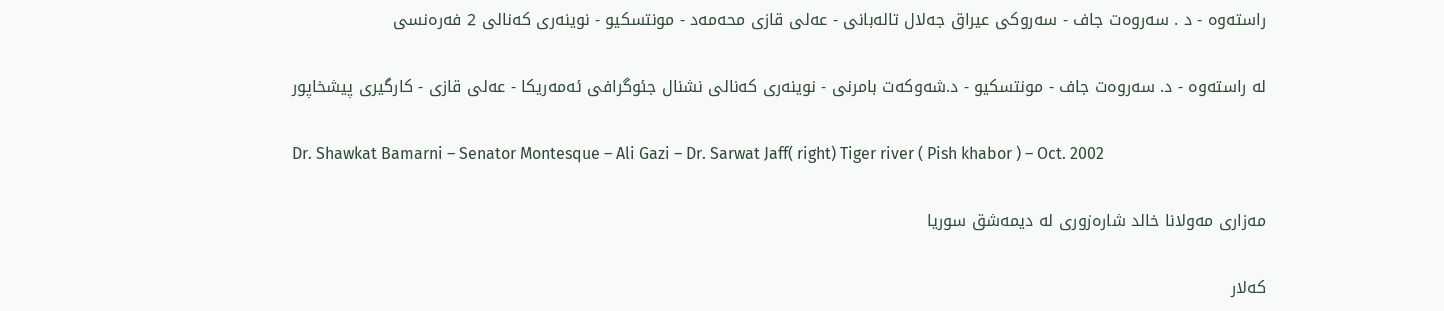راستەوە - د . سەروەت جاف - سەروکی عیراق جەلال تالەبانی - عەلی قازی محەمەد - مونتسکیو - نوینەری کەنالی 2 فەرەنسی

لە راستەوە - د. سەروەت جاف - مونتسکیو - د.شەوکەت بامرنی - نوینەری کەنالی نشنال جئوگرافی ئەمەریکا - عەلی قازی - کارگیری پیشخاپور

Dr. Shawkat Bamarni – Senator Montesque – Ali Gazi – Dr. Sarwat Jaff( right) Tiger river ( Pish khabor ) – Oct. 2002

مەزاری مەولانا خالد شارەزوری لە دیمەشق سوریا

کەلار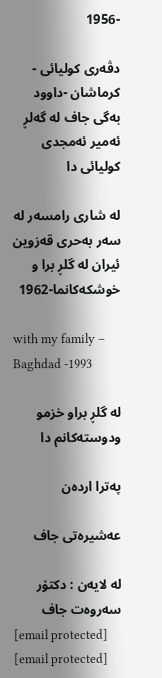-1956

دڤەری کولیائی - کرماشان -داوود بەگی جاف لە گەلڕ ئەمیر ئەمجدی کولیائی دا

لە شاری رامسەر لە سەر بەحری قەزوین ئیران لە گلڕ برا و خوشکەکانما-1962

with my family – Baghdad -1993

لە گلڕ براو خزمو ودوستەکانم دا

پەترا اردەن

عەشیرەتی جاف

لە لایەن : دکتۆر سەروەت جاف
[email protected] [email protected]